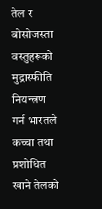तेल र बोसोजस्ता वस्तुहरूको मुद्रास्फीति नियन्त्रण गर्न भारतले कच्चा तथा प्रशोधित खाने तेलको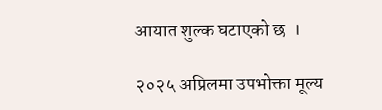आयात शुल्क घटाएको छ  ।

२०२५ अप्रिलमा उपभोक्ता मूल्य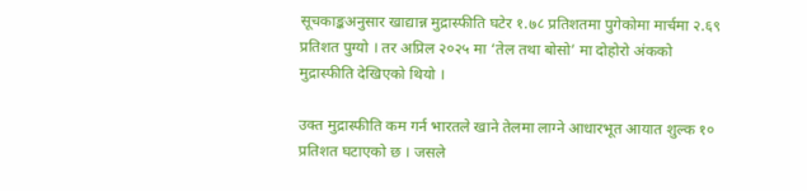सूचकाङ्कअनुसार खाद्यान्न मुद्रास्फीति घटेर १.७८ प्रतिशतमा पुगेकोमा मार्चमा २.६९ प्रतिशत पुग्यो । तर अप्रिल २०२५ मा ‘तेल तथा बोसो’ मा दोहोरो अंकको मुद्रास्फीति देखिएको थियो ।

उक्त मुद्रास्फीति कम गर्न भारतले खाने तेलमा लाग्ने आधारभूत आयात शुल्क १० प्रतिशत घटाएको छ । जसले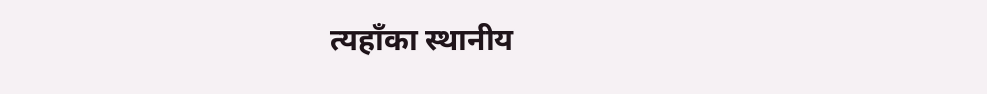त्यहाँका स्थानीय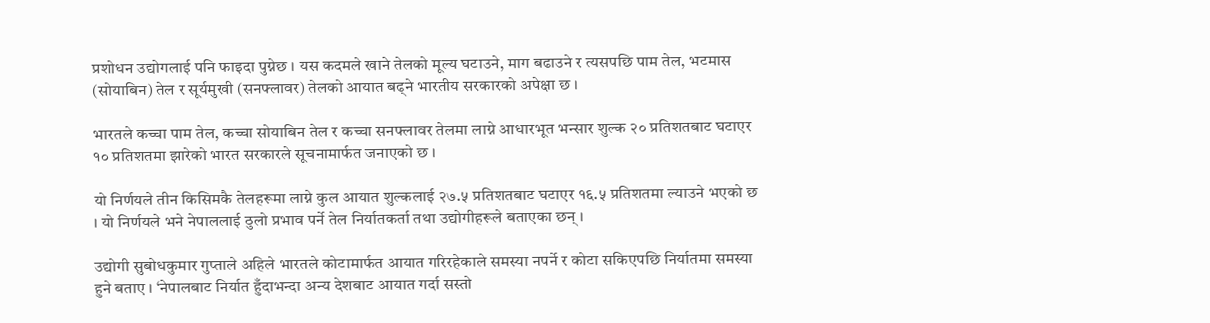प्रशोधन उद्योगलाई पनि फाइदा पुग्नेछ । यस कदमले खाने तेलको मूल्य घटाउने, माग बढाउने र त्यसपछि पाम तेल, भटमास (सोयाबिन) तेल र सूर्यमुखी (सनफ्लावर) तेलको आयात बढ्ने भारतीय सरकारको अपेक्षा छ ।

भारतले कच्चा पाम तेल, कच्चा सोयाबिन तेल र कच्चा सनफ्लावर तेलमा लाग्ने आधारभूत भन्सार शुल्क २० प्रतिशतबाट घटाएर १० प्रतिशतमा झारेको भारत सरकारले सूचनामार्फत जनाएको छ ।

यो निर्णयले तीन किसिमकै तेलहरूमा लाग्ने कुल आयात शुल्कलाई २७.५ प्रतिशतबाट घटाएर १६.५ प्रतिशतमा ल्याउने भएको छ । यो निर्णयले भने नेपाललाई ठुलो प्रभाव पर्ने तेल निर्यातकर्ता तथा उद्योगीहरूले बताएका छन् ।

उद्योगी सुबोधकुमार गुप्ताले अहिले भारतले कोटामार्फत आयात गरिरहेकाले समस्या नपर्ने र कोटा सकिएपछि निर्यातमा समस्या हुने बताए । ‘नेपालबाट निर्यात हुँदाभन्दा अन्य देशबाट आयात गर्दा सस्तो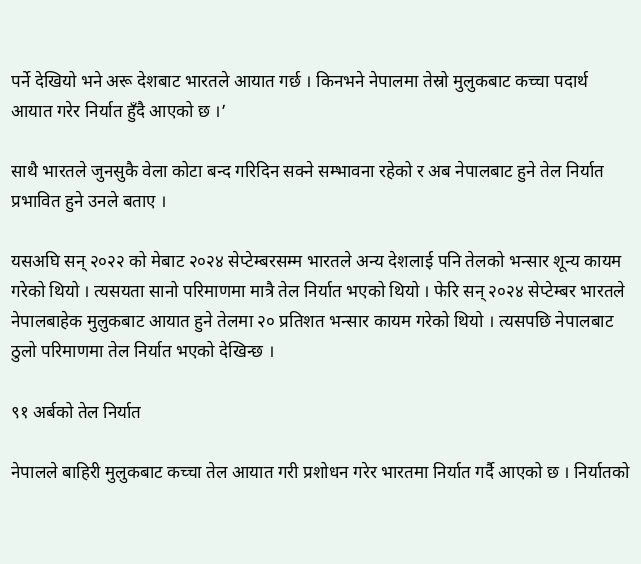पर्ने देखियो भने अरू देशबाट भारतले आयात गर्छ । किनभने नेपालमा तेस्रो मुलुकबाट कच्चा पदार्थ आयात गरेर निर्यात हुँदै आएको छ ।’

साथै भारतले जुनसुकै वेला कोटा बन्द गरिदिन सक्ने सम्भावना रहेको र अब नेपालबाट हुने तेल निर्यात प्रभावित हुने उनले बताए ।

यसअघि सन् २०२२ को मेबाट २०२४ सेप्टेम्बरसम्म भारतले अन्य देशलाई पनि तेलको भन्सार शून्य कायम गरेको थियो । त्यसयता सानो परिमाणमा मात्रै तेल निर्यात भएको थियो । फेरि सन् २०२४ सेप्टेम्बर भारतले नेपालबाहेक मुलुकबाट आयात हुने तेलमा २० प्रतिशत भन्सार कायम गरेको थियो । त्यसपछि नेपालबाट ठुलो परिमाणमा तेल निर्यात भएको देखिन्छ ।

९१ अर्बको तेल निर्यात

नेपालले बाहिरी मुलुकबाट कच्चा तेल आयात गरी प्रशोधन गरेर भारतमा निर्यात गर्दै आएको छ । निर्यातको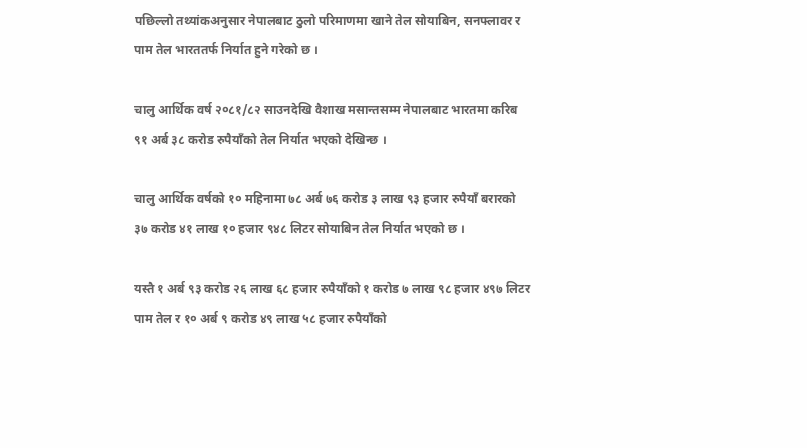पछिल्लो तथ्यांकअनुसार नेपालबाट ठुलो परिमाणमा खाने तेल सोयाबिन, सनफ्लावर र पाम तेल भारततर्फ निर्यात हुने गरेको छ ।

चालु आर्थिक वर्ष २०८१/८२ साउनदेखि वैशाख मसान्तसम्म नेपालबाट भारतमा करिब ९१ अर्ब ३८ करोड रुपैयाँको तेल निर्यात भएको देखिन्छ ।

चालु आर्थिक वर्षको १० महिनामा ७८ अर्ब ७६ करोड ३ लाख ९३ हजार रुपैयाँ बरारको ३७ करोड ४१ लाख १० हजार ९४८ लिटर सोयाबिन तेल निर्यात भएको छ ।

यस्तै १ अर्ब ९३ करोड २६ लाख ६८ हजार रुपैयाँको १ करोड ७ लाख ९८ हजार ४९७ लिटर पाम तेल र १० अर्ब ९ करोड ४९ लाख ५८ हजार रुपैयाँको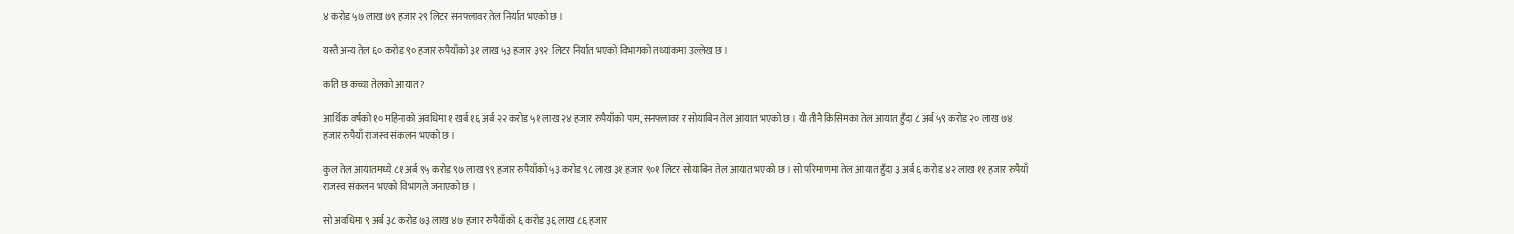४ करोड ५७ लाख ७९ हजार २९ लिटर सनफ्लावर तेल निर्यात भएको छ ।

यस्तै अन्य तेल ६० करोड ९० हजार रुपैयाँको ३१ लाख ५३ हजार ३९२  लिटर निर्यात भएको विभागको तथ्यांकमा उल्लेख छ ।

कति छ कच्चा तेलको आयात ?

आर्थिक वर्षको १० महिनाको अवधिमा १ खर्ब १६ अर्ब २२ करोड ५१ लाख २४ हजार रुपैयाँको पाम, सनफ्लावर र सोयाबिन तेल आयात भएको छ । यी तीनै किसिमका तेल आयात हुँदा ८ अर्ब ५९ करोड २० लाख ७४ हजार रुपैयाँ राजस्व संकलन भएको छ ।

कुल तेल आयातमध्ये ८१ अर्ब ९५ करोड ९७ लाख ९९ हजार रुपैयाँको ५३ करोड ९८ लाख ३१ हजार ९०१ लिटर सोयाबिन तेल आयात भएको छ । सो परिमाणमा तेल आयात हुँदा ३ अर्ब ६ करोड ४२ लाख ११ हजार रुपैयाँ राजस्व संकलन भएको विभागले जनाएको छ ।

सो अवधिमा ९ अर्ब ३८ करोड ७३ लाख ४७ हजार रुपैयाँको ६ करोड ३६ लाख ८६ हजार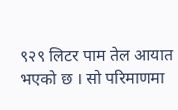९२९ लिटर पाम तेल आयात भएको छ । सो परिमाणमा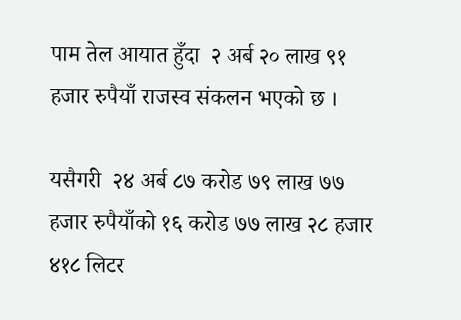पाम तेल आयात हुँदा  २ अर्ब २० लाख ९१ हजार रुपैयाँ राजस्व संकलन भएको छ ।

यसैगरी  २४ अर्ब ८७ करोड ७९ लाख ७७ हजार रुपैयाँको १६ करोड ७७ लाख २८ हजार ४१८ लिटर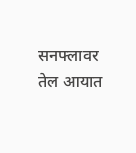सनफ्लावर तेल आयात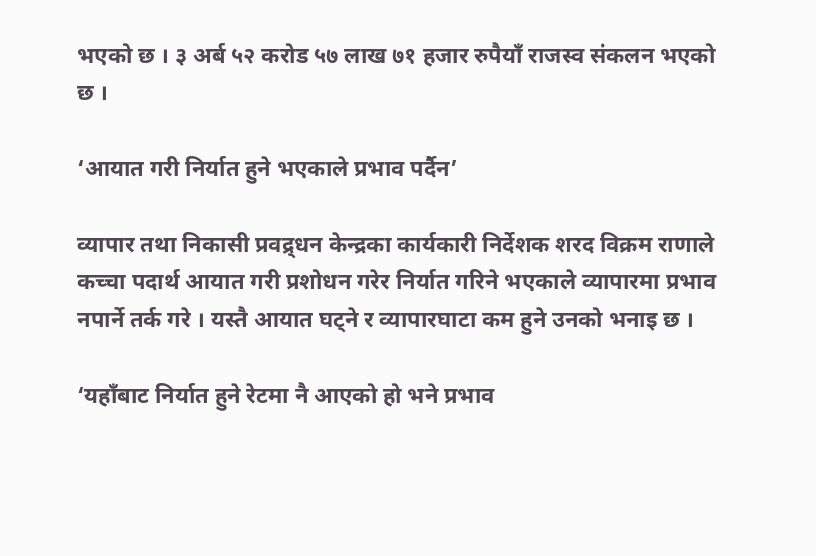भएको छ । ३ अर्ब ५२ करोड ५७ लाख ७१ हजार रुपैयाँ राजस्व संकलन भएको छ ।

‘आयात गरी निर्यात हुने भएकाले प्रभाव पर्दैन’

व्यापार तथा निकासी प्रवद्र्धन केन्द्रका कार्यकारी निर्देशक शरद विक्रम राणाले कच्चा पदार्थ आयात गरी प्रशोधन गरेर निर्यात गरिने भएकाले व्यापारमा प्रभाव नपार्ने तर्क गरे । यस्तै आयात घट्ने र व्यापारघाटा कम हुने उनको भनाइ छ ।

‘यहाँबाट निर्यात हुने रेटमा नै आएको हो भने प्रभाव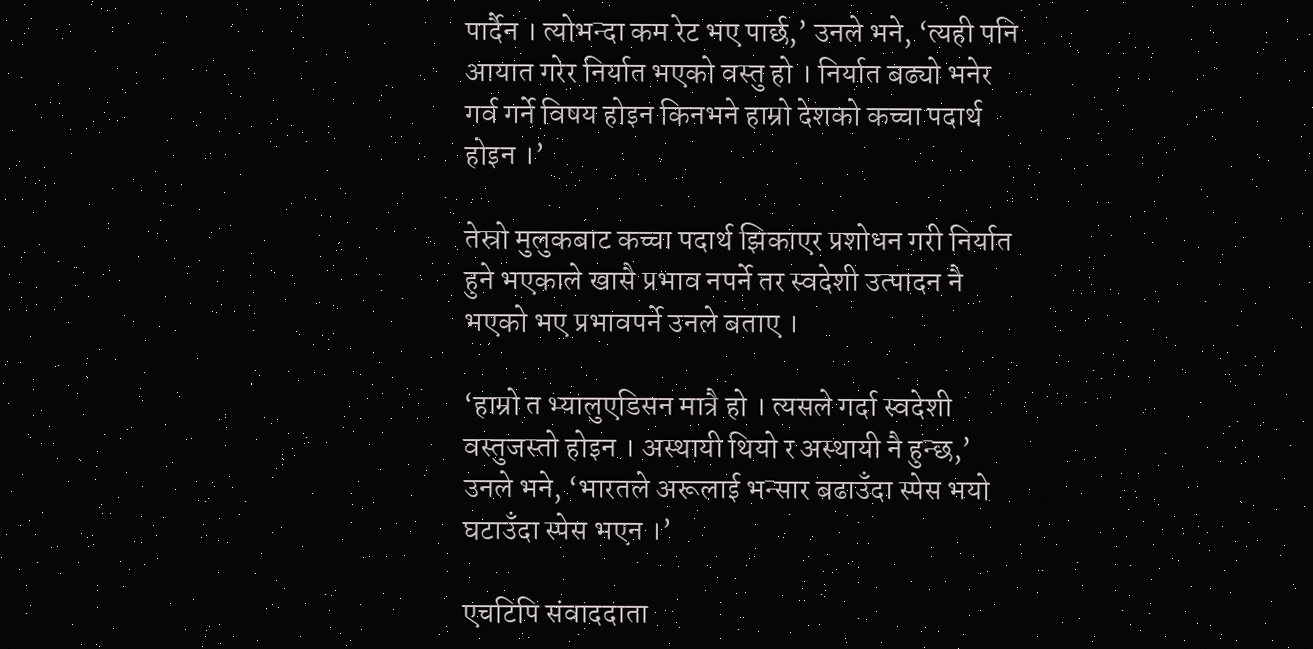पार्दैन । त्योभन्दा कम रेट भए पार्छ,’ उनले भने, ‘त्यही पनि आयात गरेर निर्यात भएको वस्तु हो । निर्यात बढ्यो भनेर गर्व गर्ने विषय होइन किनभने हाम्रो देशको कच्चा पदार्थ होइन ।’

तेस्रो मुलुकबाट कच्चा पदार्थ झिकाएर प्रशोधन गरी निर्यात हुने भएकाले खासै प्रभाव नपर्ने तर स्वदेशी उत्पादन नै भएको भए प्रभावपर्ने उनले बताए ।

‘हाम्रो त भ्यालुएडिसन मात्रै हो । त्यसले गर्दा स्वदेशी वस्तुजस्तो होइन । अस्थायी थियो र अस्थायी नै हुन्छ,’ उनले भने, ‘भारतले अरूलाई भन्सार बढाउँदा स्पेस भयो घटाउँदा स्पेस भएन ।’

एचटिपि संवाददाता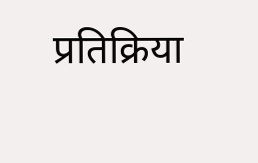प्रतिक्रिया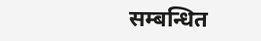सम्बन्धित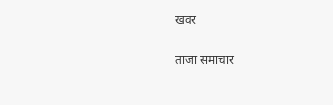खवर

ताजा समाचार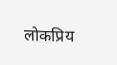लोकप्रिय